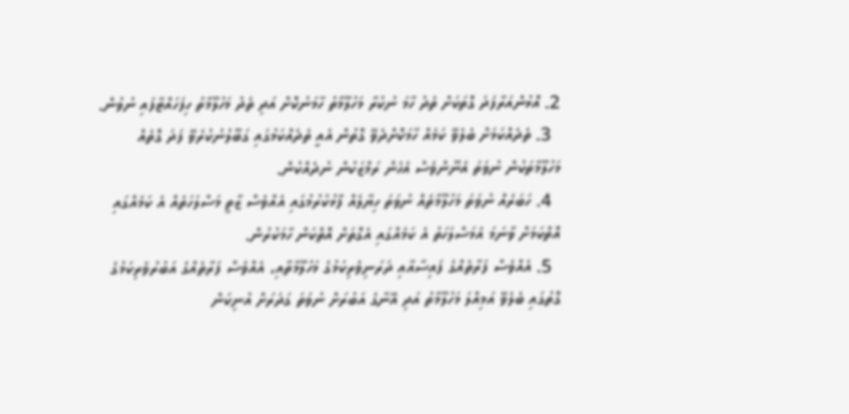2. އޮޅުންއަރާފަދަ ގޮތަކަށް ތެދު ހާމަ ނުކުރާ މަހުލޫމާތު ހާމަނުކޮށް އަދި ތެދު މަހުލޫމާތު ހިފަހައްޓާފައި ނުވުން.
  3. ތެދެއްކަމަށް ބެލެވޭ ކަމެއް ހާމަކޮށްދެވޭ ގޮތުން އެއީ ތެދެއްކަމުގައި ގަބޫލުނުކުރެވޭ ފަދަ ގޮތެއް މަހުލޫމާތަކުން ނުވަތަ އެނޫންވެސް އެހެން ރަމްޒަކުން ނުދެއްކުން.
  4. ހަބަރެއް ނުވަތަ މަހުލޫމާތެއް ނުވަތަ ހިޔާލެއް ފާޅުކުރުމުގައި އެއްވެސް ޒާތީ މަސްލަހަތެއް އެ ކަމެއްގައި އޮތްކަމަށް ވާނަމަ އެމަސްލަހަތު އެ ކަމެއްގައި އެގޮތަށް އޮތްކަން ހާމަކުރުން.
  5. އެއްވެސް ފަރާތެއްގެ ފައިސާއާއި ދަރަނިވެރިކަމުގެ މަހުލޫމާތާއި، އެއްވެސް ފަރާތެއްގެ އަބުރުވެރިކަމުގެ ގޮތުގައި ބެލެވޭ އަމިއްލަ މަހުލޫމާތު އަދި އޭނާގެ އަބުރަށް ނުވަތަ ގަދަރަށް އުނިކަން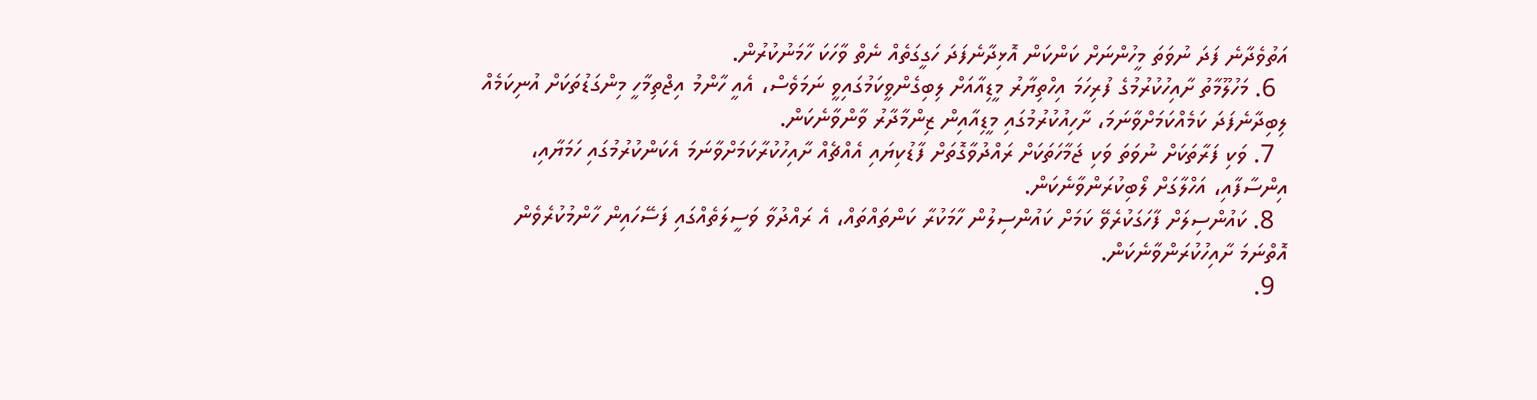އަތުވެދާނެ ފަދަ ނުވަތަ މީހުންނަށް ކަންކަން އޮޅިދާނެފަދަ ހަގީގަތެއް ނެތް ވާހަކަ ހާމަނުކުރުން.
  6. މަހުލޫމާތު ށާއިހުކުރުމުގެ ފުރިހަމަ އިހްތިޔާރު މީޑިއާއަށް ލިބިގެންވީކަމުގައިވީ ނަމަވެސް، އެއީ ހާންމު އިޖްތިމާހީ މިންގަޑުތަކަށް އުނިކަމެއް ލިބިދާނެފަދަ ކަމެއްކަމަށްވާނަމަ، ށާހިއުކުރުމުގައި މީޑިއާއިން ޒިންމާދާރު ވާންވާނެކަން.
  7. ވަކި ފަރާތަކަށް ނުވަތަ ވަކި ޖަމާހަތަކަށް ރައްދުވާގޮތަށް ފާޑުކިޔައި އެއްޗެއް ށާއިހުކުރާކަމަށްވާނަމަ އެކަންކުރުމުގައި ހަމަޔާއި، އިންސާފާއި، އަހްލާގަށް ލޯބިކުރަންވާނެކަން.
  8. ކައުންސިލަށް ފާހަގަކުރެވޭ ކަމަށް ކައުންސިލުން ހާމަކުރާ ކަންތައްތައް، އެ ރައްދުވާ ވަސީލަތެއްގައި ފަސޭހައިން ހާންމުކުރެވެން އޮތްނަމަ ށާއިހުކުރަންވާނެކަން.
  9.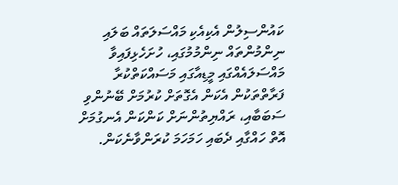ކައުންސިލުން އެކިއެކި މައްސަލަތައް ބަލައި ނިންމުންތައް ނިންމުމުގައި، ހުށަހެޅިފައިވާ މައްސަލައެއްގައި މީޑިއާގައި މަސައްކަތްކުރާ ފަރާތްތަކުން އެކަން އެގޮތަށް ކުރުމަށް ބޭނުންވި ސަބަބާއި، ރައްޔިތުންނަށް ކަންކަން އެނގުމަށް އޮތް ހައްގާއި ދެބައި ހަމަހަމަ ކުރަންވާނެކަން.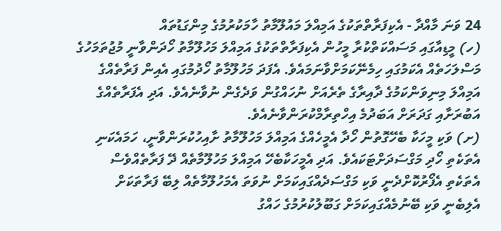24 ވަނަ މާއްދާ - އެކިފަރާތްތަކުގެ އަމިއްލަ މައުލޫމާތު ހާމަކުރުމުގެ މިންގަޑުތައް
(ހ) މީޑިއާގައި މަސައްކަތްކުރާ މީހުން އެކިފަރާތްތަކުގެ އަމިއްލަ މަހުލޫމާތު ހޯދަންވާނީ މުޖުތަމަހުގެ މަސްލަހަތެއް އެކަމުގައި ހިމެނޭކަމަށްވާނަމައެވެ. އެފަދަ މަހުލޫމާތު ހޯދުމުގައި އެއިން ފަރާތެއްގެ އަމިއްލަ މިނިވަންކަމުގެ ދާއިރާގެ ތެރެއަށް ނުހައްގުން ވަދެގެން ނުވާނެއެވެ. އަދި އެފަރާތެއްގެ އަބުރަށާއި ގަދަރަށް އަބަދުމެ އިހްތިރާމްކުރަންވާނެއެވެ.
(ށ) ވަކި މީހަކާ ބެހޭގޮތުން ހޯދާ އެމީހެއްގެ އަމިއްލަ މަހުލޫމާތު ށާއިހުކުރަންވާނީ، ހަމައެކަނި އެތަކެތި ހޯދި މަގްސަދަށްޓަކައެވެ. އަދި އެމީހަކާބެހޭ އަމިއްލަ މަހުލޫމާތެއް ދޭ ފަރާތެއްވެސް އެތަކެތި އެފޯރުކޮށްދެނީ ވަކި މަގްސަދެއްގައިކަމަށް ނުވަތަ އެމަހުލޫމާތެއް ލިބޭ ފަރާތަކަށް އެލިބެނީ ވަކި ބޭނުމެއްގައިކަމަށް ގަބޫލުކުރުމުގެ ހައްގު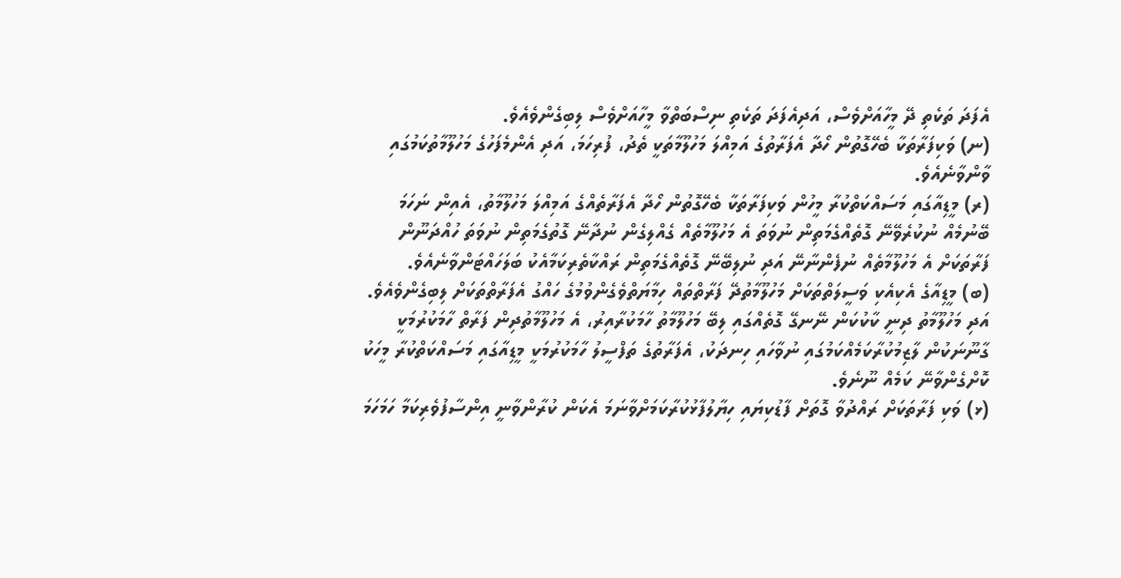އެފަދަ ތަކެތި ދޭ މީހާއަށްވެސް، އަދިއެފަދަ ތަކެތި ނިސްބަތްވާ މީހާއަށްވެސް ލިބިގެންވެއެވެ.
(ނ) ވަކިފަރާތަކާ ބެހޭގޮތުން ހޯދާ އެފަރާތުގެ އަމިއްލަ މަހުލޫމާތަކީ ތެދު، ފުރިހަމަ، އަދި އެންމެފަހުގެ މަހުލޫމާތުކަމުގައި ވާންވާނެއެވެ.
(ރ) މީޑިއާގައި މަސައްކަތްކުރާ މީހުން ވަކިފަރާތަކާ ބެހޭގޮތުން ހޯދާ އެފަރާތެއްގެ އަމިއްލަ މަހުލޫމާތު، އެއިން ނަހަމަ ބޭނުމެއް ނުކުރެވޭނޭ ގޮތެއްގެމަތިން ނުވަތަ އެ މަހުލޫމާތެއް ގެއްލިގެން ނުދާނޭ ގޮތުގެމަތިން ނުވަތަ ހުއްދަނޫން ފަރާތަކަށް އެ މަހުލޫމާތެއް ނުފެންނާނޭ އަދި ނުލިބޭނޭ ގޮތެއްގެމަތިން ރައްކާތެރިކަމާއެކު ބަލަހައްޓަންވާނެއެވެ.
(ބ) މީޑިއާގެ އެކިއެކި ވަސީލަތްތަކަށް މަހުލޫމާތުދޭ ފަރާތްތައް ހިމާޔަތްވެގެންވުމުގެ ހައްގު އެފަރާތްތަކަށް ލިބިގެންވެއެވެ. އަދި މަހުލޫމާތު ދިނީ ކާކުކަން ނޭނގޭ ގޮތެއްގައި ލިބޭ މަހުލޫމާތު ހާމަކުރާއިރު، އެ މަހުލޫމާތުދިން ފަރާތް ހާމަކުރުމަކީ ގާނޫނަކުން ލާޒިމުކުރާކަމެއްކަމުގައި ނުވާހައި ހިނދަކު، އެފަރާތުގެ ތަފްސީލު ހާމަކުރުމަކީ މީޑިއާގައި މަސައްކަތްކުރާ މީހަކު ކޮށްގެންވާނޭ ކަމެއް ނޫނެވެ.
(ޅ) ވަކި ފަރާތަކަށް ރައްދުވާ ގޮތަށް ފާޑުކިޔައި ހިޔާލުފާޅުކުރާކަމަށްވާނަމަ އެކަން ކުރާންވާނީ އިންސާފުވެރިކަމާ ހަމަހަމަ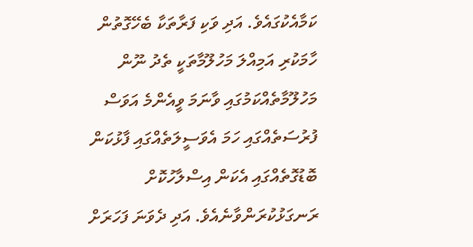ކަމާއެކުގައެވެ. އަދި ވަކި ފަރާތަކާ ބެހޭގޮތުން ހާމަކުރި އަމިއްލަ މަހުލޫމާތަކީ ތެދު ނޫން މަހުލޫމާތެއްކަމުގައި ވާނަމަ ވީއެންމެ އަވަސް ފުރުސަތެއްގައި ހަމަ އެވަސީލަތެއްގައި ފާޅުކަން ބޮޑުގޮތެއްގައި އެކަން އިސްލާހުކޮށް ރަނގަޅުކުރަންވާނެއެވެ. އަދި ދެވަނަ ފަހަރަށް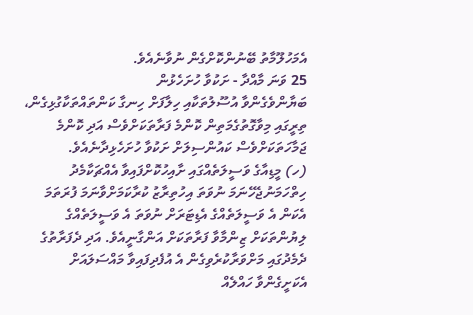އެމަހުލޫމާތު ބޭނުންކޮށްގެން ނުވާނެއެވެ.
25 ވަނަ މާއްދާ - ށަކުވާ ހުށަހެޅުން
ބަޔާންވެގެންވާ އުސޫލުތަކާއި ހިލާފަށް ހިނގާ ކަންތައްތަކާގުޅިގެން، ތިރީގައި މިވާގޮތުގެމަތިން ކޮންމެ ފަރާތަކަށްވެސް އަދި ކޮންމެ ޖަމާހަތަކަށްވެސް ކައުންސިލަށް ށަކުވާ ހުށަހެޅިދާނެއެވެ.
(ހ) މީޑިއާގެ ވަސީލަތެއްގައި ށާއިހުކޮށްފައިވާ އެއްޗަކާމެދު ހިތްހަމަނުޖެހޭނަމަ ނުވަތަ އިހުތިރާޒު ކުރާކަމަށްވާނަމަ ފުރަތަމަ އެކަން އެ ވަސީލަތެއްގެ އެޑިޓަރަށް ނުވަތަ އެ ވަސީލަތެއްގެ ލިޔުންތަކަށް ޒިންމާވާ ފަރާތަކަށް އަންގާނީއެވެ. އަދި ދެފަރާތުގެ ދެމެދުގައި މަށްވަރާކުރެވިގެން އެ އުފެދިފައިވާ މައްސަލައަށް އެކަށީގެންވާ ހައްލެއް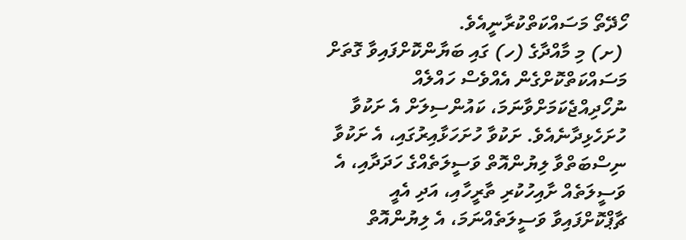ހޯދޭތޯ މަސައްކަތްކުރާނީއެވެ.
 (ށ) މި މާއްދާގެ (ހ) ގައި ބަޔާންކޮށްފައިވާ ގޮތަށް މަސައްކަތްކޮށްގެން އެއްވެސް ހައްލެއް ނުހޯދިއްޖެކަމަށްވާނަމަ، ކައުންސިލަށް އެ ށަކުވާ ހުށަހެޅިދާނެއެވެ. ށަކުވާ ހުށަހަޅާއިރުގައި، އެ ށަކުވާ ނިސްބަތްވާ ލިޔުންއޮތް ވަސީލަތެއްގެ ހަދަދާއި، އެ ވަސީލަތެއް ށާއިހުކުރި ތާރީހާއި، އަދި އެއީ ޗާޕްކޮށްފައިވާ ވަސީލަތެއްނަމަ، އެ ލިޔުންއޮތް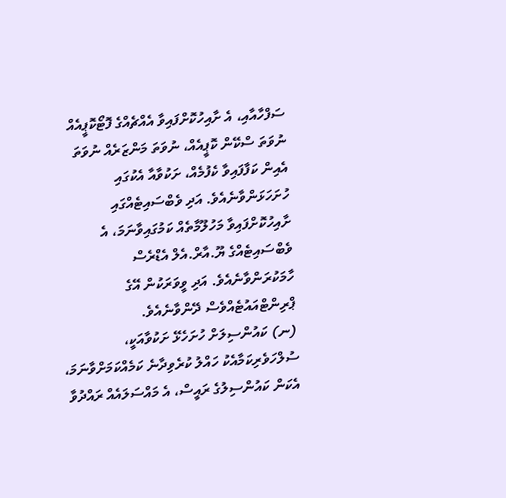ސަފްހާއާއި، އެ ށާއިހުކޮށްފައިވާ އެއްޗެއްގެ ފޮޓޯކޮޕީއެއް ނުވަތަ ސްކޭން ކޮޕީއެއް، ނުވަތަ މަންޒަރެއް ނުވަތަ އެއިން ކަފާފައިވާ ކެފުމެއް، ށަކުވާއާ އެކުގައި ހުށަހަޅަންވާނެއެވެ. އަދި ވެބްސައިޓެއްގައި ށާއިހުކޮށްފައިވާ މަހުލޫމާތެއް ކަމުގައިވާނަމަ، އެ ވެބްސައިޓެއްގެ ޔޫ.އާރް.އެލް އެޑްރެސް ހާމަކުރަންވާނެއެވެ. އަދި ވީވަރަކުން އޭގެ ޕްރިންޓްއައުޓެއްވެސް ދޭންވާނެއެވެ.
(ނ) ކައުންސިލަށް ހުށަހެޅޭ ށަކުވާއަކީ، ސުލްހަވެރިކަމާއެކު ހައްލު ކުރެވިދާނެ ކަމެއްކަމަށްވާނަމަ، އެކަން ކައުންސިލުގެ ރައީސް، އެ މައްސަލައެއް ރައްދުވާ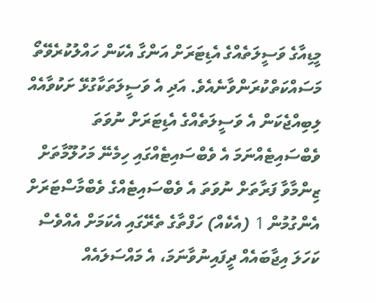މީޑިއާގެ ވަސީލަތެއްގެ އެޑިޓަރަށް އަންގާ އެކަން ހައްލުކުރެވޭތޯ މަސައްކަތްކުރަންވާނެއެވެ. އަދި އެ ވަސީލަތަކާގުޅޭ ށަކުވާއެއް ލިބިއްޖެކަން އެ ވަސީލަތެއްގެ އެޑިޓަރަށް ނުވަތަ ވެބްސައިޓެއްނަމަ އެ ވެބްސައިޓެއްގައި ހިމެނޭ މަހުލޫމާތަށް ޒިންމާވާ ފަރާތަށް ނުވަތަ އެ ވެބްސައިޓެއްގެ ވެބްމާސްޓަރަށް އެންގުމުން 1 (އެކެއް) ހަފްތާގެ ތެރޭގައި އެކަމަށް އެއްވެސް ކަހަލަ އިޖާބައެއް ދީފައިނުވާނަމަ، އެ މައްސަލައެއް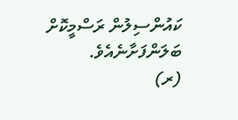ކައުންސިލުން ރަސްމީކޮށް ބަލަންފަށާނެއެވެ.
(ރ)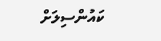ކައުންސިލަށް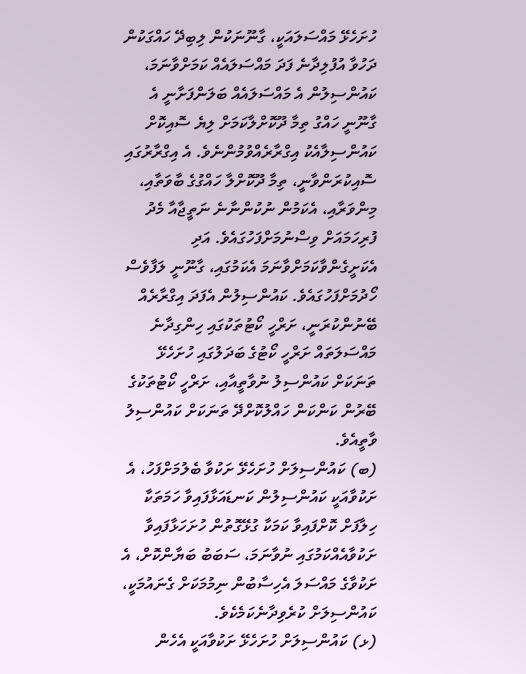ހުށަހެޅޭ މައްސަލައަކީ، ގާނޫނަކުން ލިބިދޭ ހައްގަކުން ދަހުވާ އުފުލިދާނެ ފަދަ މައްސަލައެއް ކަމަށްވާނަމަ، ކައުންސިލުން އެ މައްސަލައެއް ބަލަންފަށާނީ އެ ގާނޫނީ ހައްގު ތިމާ ދޫކޮށްލާކަމަށް ލިޔެ ސޮއިކޮށް ކައުންސިލާއެކު އިގްރާރެއްވުމުންނެވެ. އެ އިގްރާރުގައި ސޮއިކުރަންވާނީ، ތިމާ ދޫކޮށްލާ ހައްގުގެ ބާވަތާއި، މިންވަރާއި، އެކަމުން ނުކުންނާނެ ނަތީޖާއާ މެދު ފުރިހަމައަށް ވިސްނުމަށްފަހުގައެވެ. އަދި އެކަށީގެންވާކަމަށްވާނަމަ އެކަމުގައި، ގާނޫނީ ލަފާވެސް ހޯދުމަށްފަހުގައެވެ. ކައުންސިލުން އެފަދަ އިގްރާރެއް ބޭނުންކުރަނީ، ށަރްހީ ކޯޓުތަކުގައި ހިންގިދާނެ މައްސަލަތައް ށަރްހީ ކޯޓުގެ ބަދަލުގައި ހުށަހެޅޭ ތަނަކަށް ކައުންސިލު ނުވާތީއާއި، ށަރްހީ ކޯޓުތަކުގެ ބޭރުން ކަންކަން ހައްލުކޮށްދޭ ތަނަކަށް ކައުންސިލު ވާތީއެވެ.
(ބ) ކައުންސިލަށް ހުށަހެޅޭ ށަކުވާ ބެލުމަށްފަހު، އެ ށަކުވާއަކީ ކައުންސިލުން ކަނޑައަޅާފައިވާ ހަމަތަކާ ހިލާފަށް ކޮށްފައިވާ ކަމަކާ ގުޅޭގޮތުން ހުށަހަޅާފައިވާ ށަކުވާއެއްކަމުގައި ނުވާނަމަ، ސަބަބު ބަޔާންކޮށް، އެ ށަކުވާގެ މައްސަލަ އެހިސާބުން ނިމުމަކަށް ގެނައުމަކީ، ކައުންސިލަށް ކުރެވިދާނެކަމެކެވެ.
(ޅ) ކައުންސިލަށް ހުށަހެޅޭ ށަކުވާއަކީ އެހެން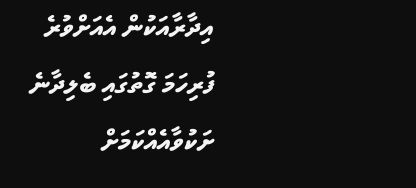އިދާރާއަކުން އެއަށްވުރެ ފުރިހަމަ ގޮތުގައި ބެލިދާނެ ށަކުވާއެއްކަމަށް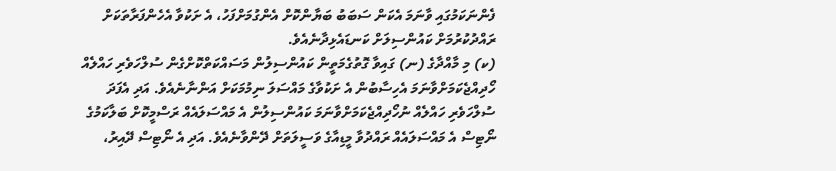ފެންނަކަމުގައި ވާނަމަ އެކަން ސަބަބު ބަޔާންކޮށް އެންގުމަށްފަހު، އެ ށަކުވާ އެހެންފަރާތަކަށް ރައްދުކުރުމަށް ކައުންސިލަށް ކަނޑައެޅިދާނެއެވެ.
(ކ) މި މާއްދާގެ (ނ) ގައިވާ ގޮތުގެމަތީން ކައުންސިލުން މަސައްކަތްކޮށްގެން ސުލްހަވެރި ހައްލެއް ހޯދިއްޖެކަމަށްވާނަމަ އެހިސާބުން އެ ށަކުވާގެ މައްސަލަ ނިމުމަކަށް އަންނާނެއެވެ. އަދި އެފަދަ ސުލްހަވެރި ހައްލެއް ނުހޯދިއްޖެކަމަށްވާނަމަ ކައުންސިލުން އެ މައްސަލައެއް ރަސްމީކޮށް ބަލާކަމުގެ ނޯޓިސް އެ މައްސަލައެއް ރައްދުވާ މީޑިއާގެ ވަސީލަތަށް ދޭންވާނެއެވެ. އަދި އެ ނޯޓިސް ދޭއިރު،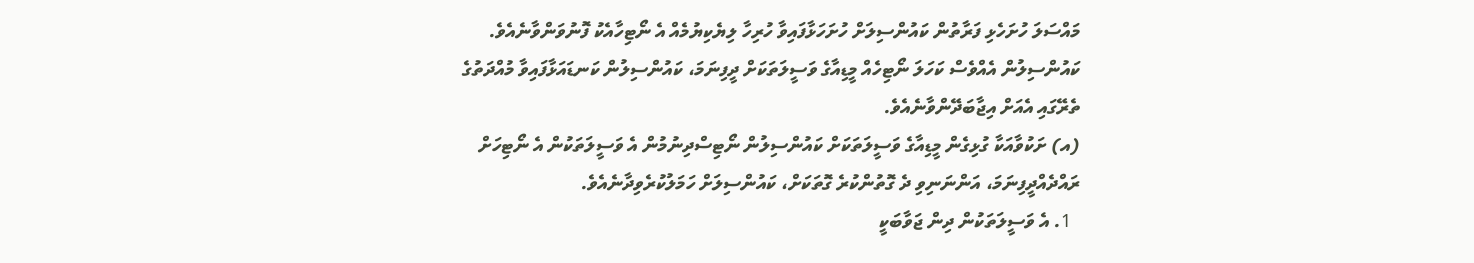މައްސަލަ ހުށަހެޅި ފަރާތުން ކައުންސިލަށް ހުށަހަޅާފައިވާ ހުރިހާ ލިޔެކިޔުމެއް އެ ނޯޓިހާއެކު ފޮނުވަންވާނެއެވެ. ކައުންސިލުން އެއްވެސް ކަހަލަ ނޯޓިހެއް މީޑިއާގެ ވަސީލަތަކަށް ދީފިނަމަ، ކައުންސިލުން ކަނޑައަޅާފައިވާ މުއްދަތުގެ ތެރޭގައި އެއަށް އިޖާބަދޭންވާނެއެވެ.
(އ) ށަކުވާއަކާ ގުޅިގެން މީޑިއާގެ ވަސީލަތަކަށް ކައުންސިލުން ނޯޓިސްދިނުމުން އެ ވަސީލަތަކުން އެ ނޯޓިހަށް ރައްދެއްދީފިނަމަ، އަންނަނިވި ދެ ގޮތުންކުރެ ގޮތަކަށް، ކައުންސިލަށް ހަމަލުކުރެވިދާނެއެވެ.
  1. އެ ވަސީލަތަކުން ދިން ޖަވާބަކީ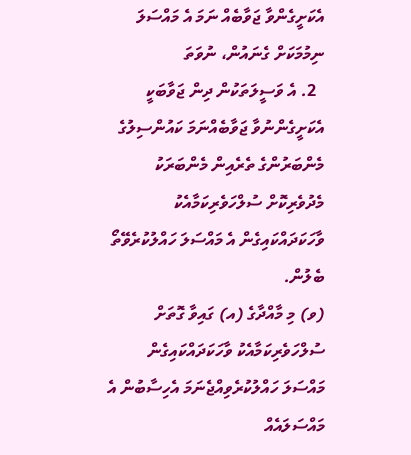އެކަށީގެންވާ ޖަވާބެއް ނަމަ އެ މައްސަލަ ނިމުމަކަށް ގެނައުން، ނުވަތަ
  2. އެ ވަސީލަތަކުން ދިން ޖަވާބަކީ އެކަށީގެންނުވާ ޖަވާބެއްނަމަ ކައުންސިލުގެ މެންބަރުންގެ ތެރެއިން މެންބަރަކު މެދުވެރިކޮށް ސުލްހަވެރިކަމާއެކު ވާހަކަދައްކައިގެން އެ މައްސަލަ ހައްލުކުރެވޭތޯ ބެލުން.
(ވ) މި މާއްދާގެ (އ) ގައިވާ ގޮތަށް ސުލްހަވެރިކަމާއެކު ވާހަކަދައްކައިގެން މައްސަލަ ހައްލުކުރެވިއްޖެނަމަ އެހިސާބުން އެ މައްސަލައެއް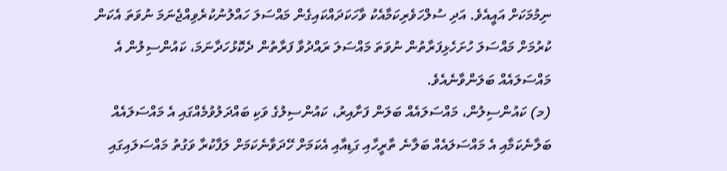ނިމުމަކަށް އައީއެވެ. އަދި ސުލްހަވެރިކަމާއެކު ވާހަކަދައްކައިގެން މައްސަލަ ހައްލުނުކުރެވިއްޖެނަމަ ނުވަތަ އެކަން ކުރުމަށް މައްސަލަ ހުށަހެޅިފަރާތުން ނުވަތަ މައްސަލަ ރައްދުވާ ފަރާތުން ދެކޮޅުހަދާނަމަ، ކައުންސިލުން އެ މައްސަލައެއް ބަލަންވާނެއެވެ.
(މ) ކައުންސިލުން، މައްސަލައެއް ބަލަން ފަށާއިރު، ކައުންސިލުގެ ވަކި ބައްދަލުވުމެއްގައި އެ މައްސަލައެއް ބަލާނެކަމާއި އެ މައްސަލައެއް ބަލާނެ ތާރީހާއި ގަޑިއާއި އެކަމަށް ހޭދަވާނެކަމަށް ލަފާކުރާ ވަގުތު މައްސަލައިގައި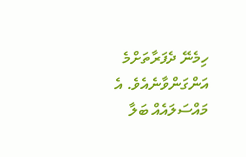ހިމެނޭ ދެފަރާތަށްމެ އަންގަންވާނެއެވެ. އެ މައްސަލައެއް ބަލާ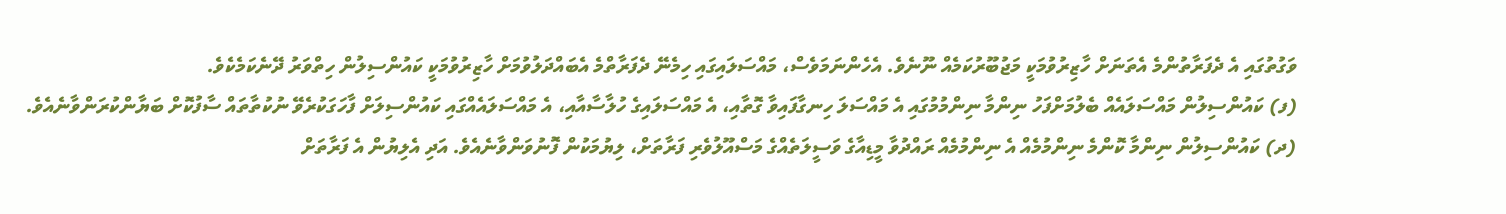ވަގުތުގައި އެ ދެފަރާތުންމެ އެތަނަށް ހާޒިރުވުމަކީ މަޖުބޫރުކަމެއް ނޫނެވެ. އެހެންނަމަވެސް، މައްސަލައިގައި ހިމެނޭ ދެފަރާތްމެ އެބައްދަލުވުމަށް ހާޒިރުވުމަކީ ކައުންސިލުން ހިތްވަރު ދޭނެކަމެކެވެ.
(ފ) ކައުންސިލުން މައްސަލައެއް ބެލުމަށްފަހު ނިންމާ ނިންމުމުގައި އެ މައްސަލަ ހިނގާފައިވާ ގޮތާއި، އެ މައްސަލައިގެ ހުލާސާއާއި، އެ މައްސަލައެއްގައި ކައުންސިލަށް ފާހަގަކުރެވޭ ނުކުތާތައް ސާފުކޮށް ބަޔާންކުރަންވާނެއެވެ.
(ދ) ކައުންސިލުން ނިންމާ ކޮންމެ ނިންމުމެއް އެ ނިންމުމެއް ރައްދުވާ މީޑިއާގެ ވަސީލަތެއްގެ މަސްއޫލުވެރި ފަރާތަށް، ލިޔުމަކުން ފޮނުވަންވާނެއެވެ. އަދި އެލިޔުން އެ ފަރާތަށް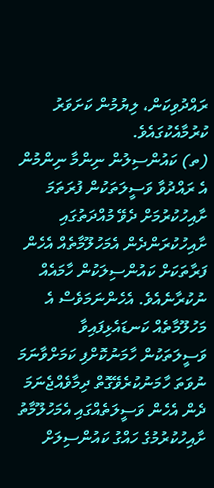ރައްދުވިކަން، ލިޔުމުން ކަށަވަރު ކުރުމާއެކުގައެވެ.
(ތ) ކައުންސިލުން ނިންމާ ނިންމުން އެ ރައްދުވާ ވަސީލަތަކުން ފުރަތަމަ ށާއިހުކުރުމަށް ދެވޭ މުއްދަތުގައި ށާއިހުކުރަންދެން އެމަހުލޫމާތެއް އެހެން ފަރާތަކަށް ކައުންސިލަކުން ހާމައެއް ނުކުރާނެއެވެ. އެހެންނަމަވެސް އެ މަހުލޫމާތެއް ކަނޑައެޅިފައިވާ ވަސީލަތަކުން ހާމަނުކޮށްފި ކަމަށްވާނަމަ ނުވަތަ ހާމަނުކުރެވޭގޮތް ދިމާވެއްޖެނަމަ ދެން އެހެން ވަސީލަތެއްގައި އެމަހުލޫމާތު ށާއިހުކުރުމުގެ ހައްގު ކައުންސިލަށް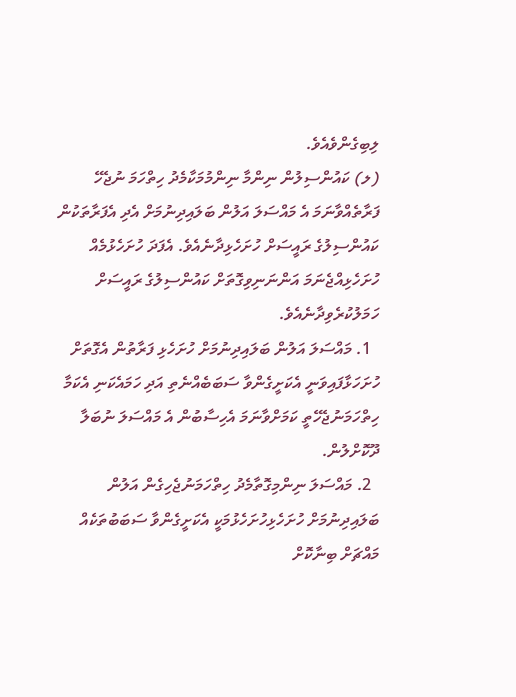ލިބިގެންވެއެވެ.
(ލ) ކައުންސިލުން ނިންމާ ނިންމުމަކާމެދު ހިތްހަމަ ނުޖެހޭ ފަރާތެއްވާނަމަ އެ މައްސަލަ އަލުން ބަލައިދިނުމަށް އެދި އެފަރާތަކުން ކައުންސިލުގެ ރައީސަށް ހުށަހެޅިދާނެއެވެ. އެފަދަ ހުށަހެޅުމެއް ހުށަހެޅިއްޖެނަމަ އަންނަނިވިގޮތަށް ކައުންސިލުގެ ރައީސަށް ހަމަލުކުރެވިދާނެއެވެ.
  1. މައްސަލަ އަލުން ބަލައިދިނުމަށް ހުށަހެޅި ފަރާތުން އެގޮތަށް ހުށަހަޅާފައިވަނީ އެކަށީގެންވާ ސަބަބެއްނެތި އަދި ހަމައެކަނި އެކަމާ ހިތްހަމަނުޖެހޭތީ ކަމަށްވާނަމަ އެހިސާބުން އެ މައްސަލަ ނުބަލާ ދޫކޮށްލުން.
  2. މައްސަލަ ނިންމިގޮތާމެދު ހިތްހަމަނުޖެހިގެން އަލުން ބަލައިދިނުމަށް ހުށަހެޅިހުށަހެޅުމަކީ އެކަށީގެންވާ ސަބަބުތަކެއް މައްޗަށް ބިނާކޮށް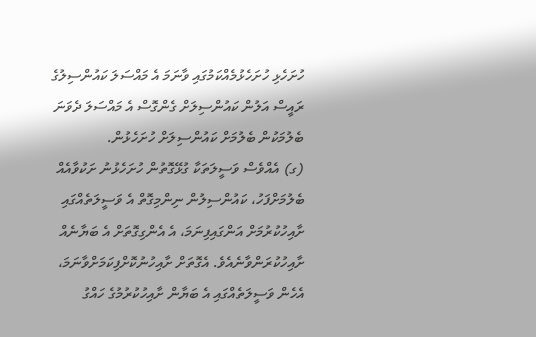ހުށަހެޅި ހުށަހެޅުމެއްކަމުގައި ވާނަމަ އެ މައްސަލަ ކައުންސިލުގެ ރައީސް އަލުން ކައުންސިލަށް ގެންގޮސް އެ މައްސަލަ ދެވަނަ ބެލުމަކުން ބެލުމަށް ކައުންސިލަށް ހުށަހެޅުން.
(ގ) އެއްވެސް ވަސީލަތަކާ ގުޅޭގޮތުން ހުށަހެޅުނު ށަކުވާއެއް ބެލުމަށްފަހު، ކައުންސިލުން ނިންމިގޮތް އެ ވަސީލަތެއްގައި ށާއިހުކުރުމަށް އަންގައިފިނަމަ، އެ އެންގިގޮތަށް އެ ބަޔާނެއް ށާއިހުކުރަންވާނެއެވެ. އެގޮތަށް ށާއިހުނުކޮށްފިކަމަށްވާނަމަ، އެހެން ވަސީލަތެއްގައި އެ ބަޔާން ށާއިހުކުރުމުގެ ހައްގު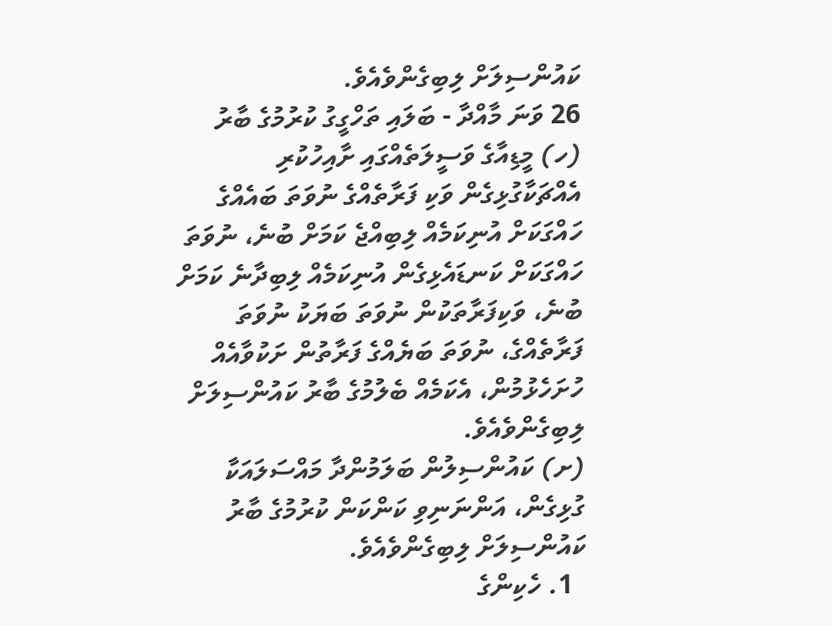ކައުންސިލަށް ލިބިގެންވެއެވެ.
26 ވަނަ މާއްދާ - ބަލައި ތަހްގީގު ކުރުމުގެ ބާރު
(ހ) މީޑިއާގެ ވަސީލަތެއްގައި ށާއިހުކުރި އެއްޗަކާގުޅިގެން ވަކި ފަރާތެއްގެ ނުވަތަ ބައެއްގެ ހައްގަކަށް އުނިކަމެއް ލިބިއްޖެ ކަމަށް ބުނެ، ނުވަތަ ހައްގަކަށް ކަނޑައެޅިގެން އުނިކަމެއް ލިބިދާނެ ކަމަށް ބުނެ، ވަކިފަރާތަކުން ނުވަތަ ބަޔަކު ނުވަތަ ފަރާތެއްގެ، ނުވަތަ ބަޔެއްގެ ފަރާތުން ށަކުވާއެއް ހުށަހެޅުމުން، އެކަމެއް ބެލުމުގެ ބާރު ކައުންސިލަށް ލިބިގެންވެއެވެ.
(ށ) ކައުންސިލުން ބަލަމުންދާ މައްސަލައަކާ ގުޅިގެން، އަންނަނިވި ކަންކަން ކުރުމުގެ ބާރު ކައުންސިލަށް ލިބިގެންވެއެވެ.
  1. ހެކިންގެ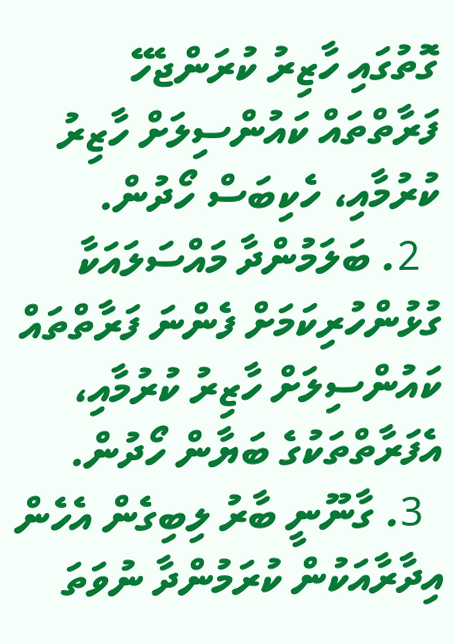ގޮތުގައި ހާޒިރު ކުރަންޖެހޭ ފަރާތްތައް ކައުންސިލަށް ހާޒިރު ކުރުމާއި، ހެކިބަސް ހޯދުން.
  2. ބަލަމުންދާ މައްސަލައަކާ ގުޅުންހުރިކަމަށް ފެންނަ ފަރާތްތައް ކައުންސިލަށް ހާޒިރު ކުރުމާއި، އެފަރާތްތަކުގެ ބަޔާން ހޯދުން.
  3. ގާނޫނީ ބާރު ލިބިގެން އެހެން އިދާރާއަކުން ކުރަމުންދާ ނުވަތަ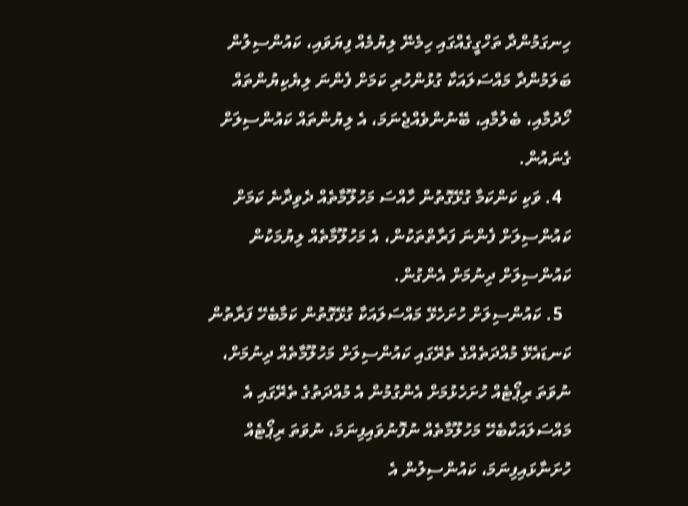ހިނގަމުންދާ ތަހްގީގެއްގައި ހިމެނޭ ލިޔުމެއް ފިޔަވައި، ކައުންސިލުން ބަލަމުންދާ މައްސަލައަކާ ގުޅުންހުރި ކަމަށް ފެންނަ ލިޔެކިޔުންތައް ހޯދުމާއި، ބެލުމާއި، ބޭނުންވެއްޖެނަމަ، އެ ލިޔުންތައް ކައުންސިލަށް ގެނައުން.
  4. ވަކި ކަންކަމާ ގުޅޭގޮތުން ހާއްސަ މަހުލޫމާތެއް ދެވިދާނެ ކަމަށް ކައުންސިލަށް ފެންނަ ފަރާތްތަކުން، އެ މަހުލޫމާތެއް ލިޔުމަކުން ކައުންސިލަށް ދިނުމަށް އެންގުން.
  5. ކައުންސިލަށް ހުށަހެޅޭ މައްސަލައަކާ ގުޅޭގޮތުން ކަމާބެހޭ ފަރާތުން ކަނޑައެޅޭ މުއްދަތެއްގެ ތެރޭގައި ކައުންސިލަށް މަހުލޫމާތެއް ދިނުމަށް، ނުވަތަ ރިޕޯޓެއް ހުށަހެޅުމަށް އެންގުމުން އެ މުއްދަތުގެ ތެރޭގައި އެ މައްސަލައަކާބެހޭ މަހުލޫމާތެއް ނުފޮނުވައިފިނަމަ، ނުވަތަ ރިޕޯޓެއް ހުށަނާޅައިފިނަމަ، ކައުންސިލުން އެ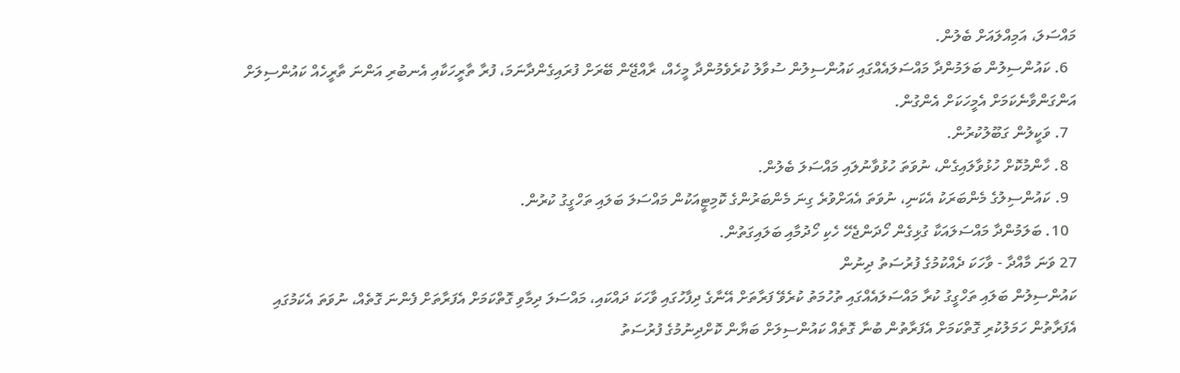މައްސަލަ، އަމިއްލައަށް ބެލުން.
  6. ކައުންސިލުން ބަލަމުންދާ މައްސަލައެއްގައި ކައުންސިލުން ސުވާލު ކުރެވެމުންދާ މީހެއް، ރާއްޖޭން ބޭރަށް ފުރައިގެންދާނަމަ، ފުރާ ތާރީހަކާއި އެނބުރި އަންނަ ތާރީހެއް ކައުންސިލަށް އަންގަންވާނެކަމަށް އެމީހަކަށް އެންގުން.
  7. ވަކީލުން ގަބޫލުކުރުން.
  8. ހާންމުކޮށް ހުޅުވާލައިގެން، ނުވަތަ ހުޅުވާނުލައި މައްސަލަ ބެލުން.
  9. ކައުންސިލުގެ މެންބަރަކު އެކަނި، ނުވަތަ އެއަށްވުރެ ގިނަ މެންބަރުންގެ ކޮމިޓީއަކުން މައްސަލަ ބަލައި ތަހްގީގު ކުރުން.
  10. ބަލަމުންދާ މައްސަލައަކާ ގުޅިގެން ހޯދަންޖެހޭ ހެކި ހޯދުމާއި ބަލައިގަތުން.
27 ވަނަ މާއްދާ - ވާހަކަ ދެއްކުމުގެ ފުރުސަތު ދިނުން
ކައުންސިލުން ބަލައި ތަހްގީގު ކުރާ މައްސަލައެއްގައި ތުހުމަތު ކުރެވޭ ފަރާތަށް އޭނާގެ ދިފާހުގައި ވާހަކަ ދައްކައި، މައްސަލަ ދިމާވި ގޮތްކަމަށް އެފަރާތަށް ފެންނަ ގޮތެއް، ނުވަތަ އެކަމުގައި އެފަރާތުން ހަމަލުކުރި ގޮތްކަމަށް އެފަރާތުން ބުނާ ގޮތެއް ކައުންސިލަށް ބަޔާން ކޮށްދިނުމުގެ ފުރުސަތު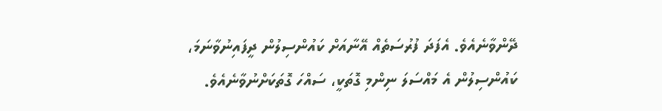ދޭންވާނެއެވެ. އެފަދަ ފުރުސަތެއް އޭނާއަށް ކައުންސިލުން ދީފައިނުވާނަމަ، ކައުންސިލުން އެ މައްސަލަ ނިންމި ގޮތަކީ، ސައްހަ ގޮތަކަށްނުވާނެއެވެ.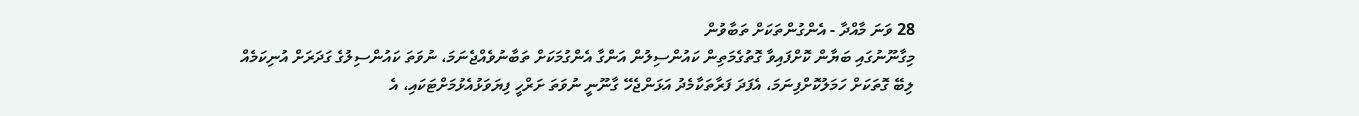28 ވަނަ މާއްދާ - އެންގުންތަކަށް ތަބާވުން
މިގާނޫނުގައި ބަޔާން ކޮށްފައިވާ ގޮތުގެމަތިން ކައުންސިލުން އަންގާ އެންގުމަކަށް ތަބާނުވެއްޖެނަމަ، ނުވަތަ ކައުންސިލުގެ ގަދަރަށް އުނިކަމެއް ލިބޭ ގޮތަކަށް ހަމަލުކޮށްފިނަމަ، އެފަދަ ފަރާތަކާމެދު އަޅަންޖެހޭ ގާނޫނީ ނުވަތަ ށަރްހީ ފިޔަވަޅުއެޅުމަށްޓަކައި، އެ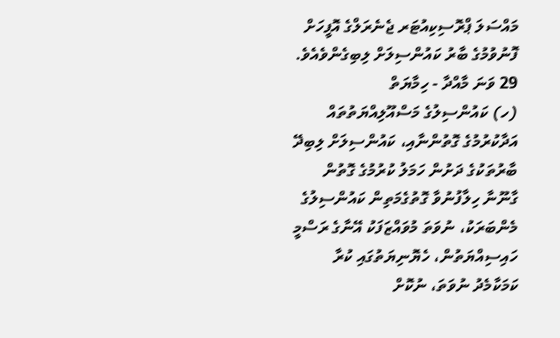މައްސަލަ ޕްރޮސިކިއުޓަރ ޖެނެރަލްގެ އޮފީހަށް ފޮނުވުމުގެ ބާރު ކައުންސިލަށް ލިބިގެންވެއެވެ.
29 ވަނަ މާއްދާ - ހިމާޔަތް
(ހ) ކައުންސިލުގެ މަސްއޫލިއްޔަތުތައް އަދާކުރުމުގެ ގޮތުންނާއި، ކައުންސިލަށް ލިބިދޭ ބާރުތަކުގެ ދަށުން ހަމަލު ކުރުމުގެ ގޮތުން ގާނޫނާ ހިލާފުނުވާ ގޮތުގެމަތިން ކައުންސިލުގެ މެންބަރަކު، ނުވަތަ މުވައްޒަފަކު އޭނާގެ ރަސްމީ ހައިސިއްޔަތުން، ހެޔޮނިޔަތުގައި ކުރާ ކަމަކާމެދު ނުވަތަ، ނުކޮށް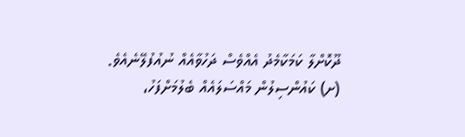ދޫކޮށްލާ ކަމަކާމެދު އެއްވެސް ދަހުވާއެއް ނުއުފުލޭނެއެވެ.
(ށ) ކައުންސިލުން މައްސަލައެއް ބެލުމަށްފަހު،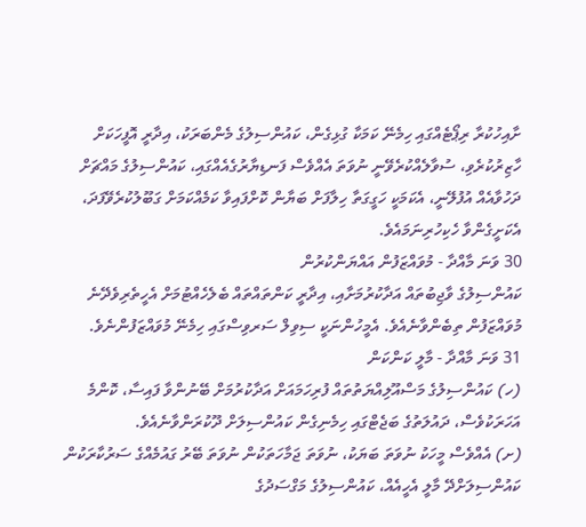ށާއިހުކުރާ ރިޕޯޓެއްގައި ހިމެނޭ ކަމަކާ ގުޅިގެން، ކައުންސިލުގެ މެންބަރަކު، އިދާރީ އޮފީހަކަށް ހާޒިރުކުރެވި، ސުވާލެއްކުރެވޭނީ ނުވަތަ އެއްވެސް ފަނޑިޔާރުގެއެއްގައި، ކައުންސިލުގެ މައްޗަށް ދަހުވާއެއް އުފުލޭނީ، އެކަމަކީ ހަގީގަތާ ހިލާފަށް ބަޔާން ކޮށްފައިވާ ކަމެއްކަމަށް ގަބޫލުކުރެވޭފަދަ، އެކަށީގެންވާ ހެކިހުރިނަމައެވެ.
30 ވަނަ މާއްދާ - މުވައްޒަފުން އައްޔަންކުރުން
ކައުންސިލުގެ ވާޖިބުތައް އަދާކުރުމަށާއި، އިދާރީ ކަންތައްތައް ބެލެހެއްޓުމަށް އެހީތެރިވެދޭނެ މުވައްޒަފުން ތިބެންވާނެއެވެ. އެމީހުންނަކީ ސިވިލް ސަރވިސްގައި ހިމެނޭ މުވައްޒަފުންނެވެ.
31 ވަނަ މާއްދާ - މާލީ ކަންކަން
(ހ) ކައުންސިލުގެ މަސްއޫލިއްޔަތުތައް ފުރިހަމައަށް އަދާކުރުމަށް ބޭނުންވާ ފައިސާ، ކޮންމެ އަހަރަކުވެސް، ދައުލަތުގެ ބަޖެޓްގައި ހިމެނިގެން ކައުންސިލަށް ދޫކުރަންވާނެއެވެ.
(ށ) އެއްވެސް މީހަކު ނުވަތަ ބަޔަކު، ނުވަތަ ޖަމާހަތަކުން ނުވަތަ ބޭރު ގައުމެއްގެ ސަރުކާރަކުން ކައުންސިލަށްދޭ މާލީ އެހީއެއް، ކައުންސިލުގެ މަގްސަދުގެ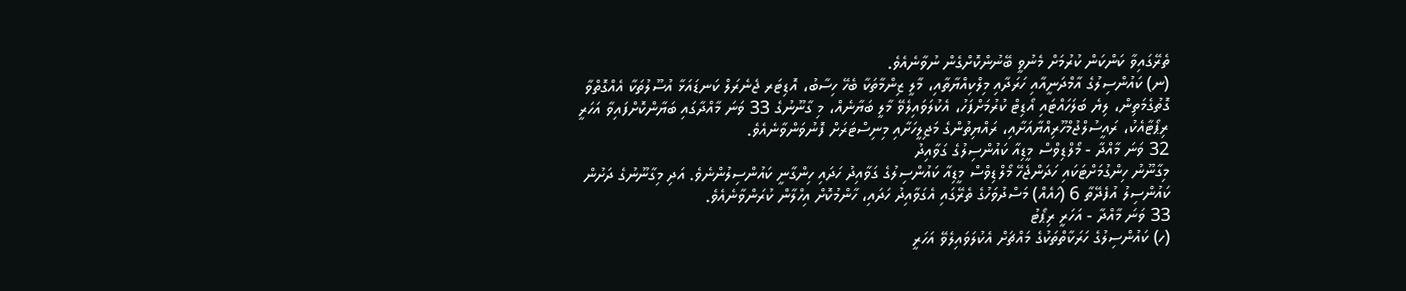ތެރޭގައިވާ ކަންކަން ކުރުމަށް މެނުވީ ބޭނުންކޮށްގެން ނުވާނެއެވެ.
(ނ) ކައުންސިލުގެ އާމްދަނީއާއި ހަރަދާއި މިލްކިއްޔާތާއި، މާލީ ޒިންމާތަކާ ބެހޭ ހިސާބު، އޮޑިޓަރ ޖެނެރަލް ކަނޑައަޅާ އުސޫލުތަކާ އެއްގޮތްވާ ގޮތުގެމަތިން، ލިޔެ ބަލަހައްޓައި އޯޑިޓް ކުރުމަށްފަހު، އެކުލަވައިލެވޭ މާލީ ބަޔާނެއް، މި ގާނޫނުގެ 33 ވަނަ މާއްދާގައި ބަޔާންކޮށްފައިވާ އަހަރީ ރިޕޯޓާއެކު، ރައީސުލްޖުމްހޫރިއްޔާއަށާއި، ރައްޔިތުންގެ މަޖިލީހަށާއި މިނިސްޓަރަށް ފޮނުވަންވާނެއެވެ.
32 ވަނަ މާއްދާ - މޯލްޑިވްސް މީޑިއާ ކައުންސިލުގެ ގަވާއިދު
މިގާނޫނު ހިންގުމަށްޓަކައި ހަދަންޖެހޭ މޯލްޑިވްސް މީޑިއާ ކައުންސިލުގެ ގަވާއިދު ހަދައި ހިންގާނީ ކައުންސިލުންނެވެ. އަދި މިގާނޫނުގެ ދަށުން ކައުންސިލު އުފެދޭތާ 6 (ހައެއް) މަސްދުވަހުގެ ތެރޭގައި އެގަވާއިދު ހަދައި، ހާންމުކޮށް އިހްލާން ކުރަންވާނެއެވެ.
33 ވަނަ މާއްދާ - އަހަރީ ރިޕޯޓު
(ހ) ކައުންސިލުގެ ހަރަކާތްތަކުގެ މައްޗަށް އެކުލަވައިލެވޭ އަހަރީ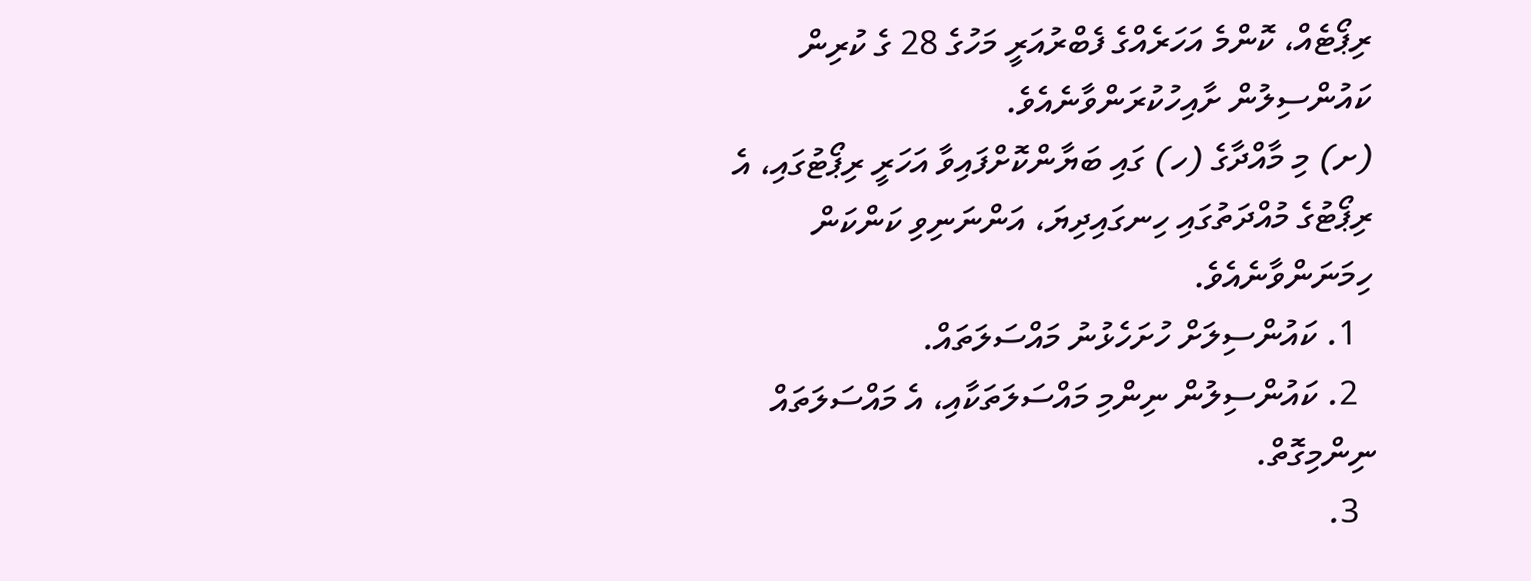ރިޕޯޓެއް، ކޮންމެ އަހަރެއްގެ ފެބްރުއަރީ މަހުގެ 28 ގެ ކުރިން ކައުންސިލުން ށާއިހުކުރަންވާނެއެވެ.
(ށ) މި މާއްދާގެ (ހ) ގައި ބަޔާންކޮށްފައިވާ އަހަރީ ރިޕޯޓުގައި، އެ ރިޕޯޓުގެ މުއްދަތުގައި ހިނގައިދިޔަ، އަންނަނިވި ކަންކަން ހިމަނަންވާނެއެވެ.
  1. ކައުންސިލަށް ހުށަހެޅުނު މައްސަލަތައް.
  2. ކައުންސިލުން ނިންމި މައްސަލަތަކާއި، އެ މައްސަލަތައް ނިންމިގޮތް.
  3.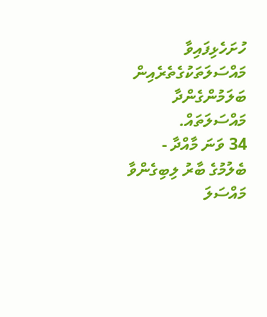ހުށަހެޅިފައިވާ މައްސަލަތަކުގެތެރެއިން ބަލަމުންގެންދާ މައްސަލަތައް.
34 ވަނަ މާއްދާ - ބެލުމުގެ ބާރު ލިބިގެންވާ މައްސަލަ